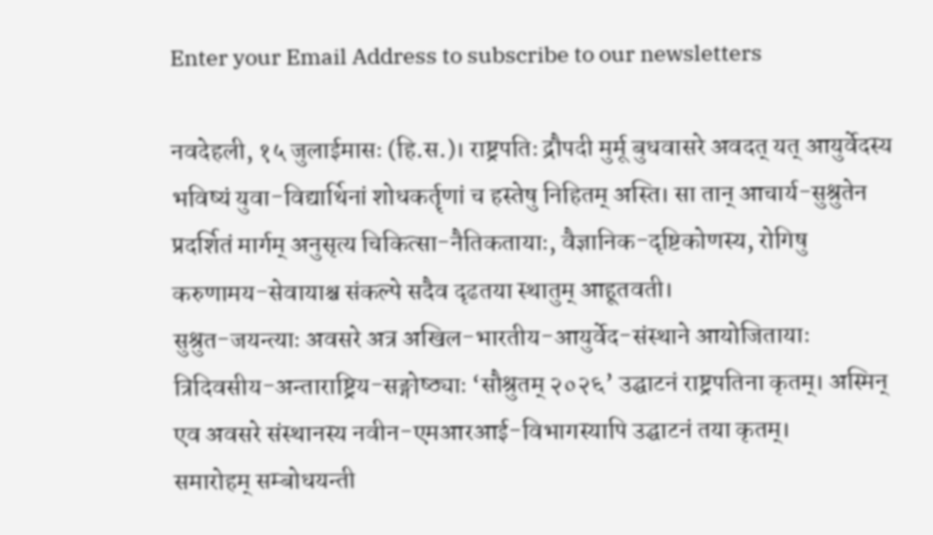Enter your Email Address to subscribe to our newsletters

नवदेहली, १५ जुलाईमासः (हि.स.)। राष्ट्रपतिः द्रौपदी मुर्मू बुधवासरे अवदत् यत् आयुर्वेदस्य भविष्यं युवा-विद्यार्थिनां शोधकर्तॄणां च हस्तेषु निहितम् अस्ति। सा तान् आचार्य-सुश्रुतेन प्रदर्शितं मार्गम् अनुसृत्य चिकित्सा-नैतिकतायाः, वैज्ञानिक-दृष्टिकोणस्य, रोगिषु करुणामय-सेवायाश्च संकल्पे सदैव दृढतया स्थातुम् आहूतवती।
सुश्रुत-जयन्त्याः अवसरे अत्र अखिल-भारतीय-आयुर्वेद-संस्थाने आयोजितायाः त्रिदिवसीय-अन्ताराष्ट्रिय-सङ्गोष्ठ्याः ‘सौश्रुतम् २०२६’ उद्घाटनं राष्ट्रपतिना कृतम्। अस्मिन् एव अवसरे संस्थानस्य नवीन-एमआरआई-विभागस्यापि उद्घाटनं तया कृतम्।
समारोहम् सम्बोधयन्ती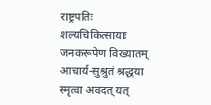राष्ट्रपतिः शल्यचिकित्सायाः जनकरूपेण विख्यातम् आचार्य-सुश्रुतं श्रद्धया स्मृत्वा अवदत् यत्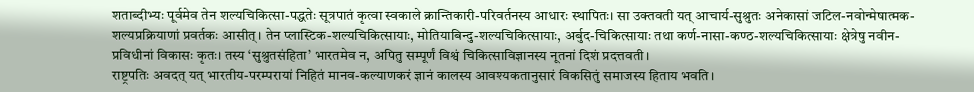शताब्दीभ्यः पूर्वमेव तेन शल्यचिकित्सा-पद्धतेः सूत्रपातं कृत्वा स्वकाले क्रान्तिकारी-परिवर्तनस्य आधारः स्थापितः। सा उक्तवती यत् आचार्य-सुश्रुतः अनेकासां जटिल-नवोन्मेषात्मक-शल्यप्रक्रियाणां प्रवर्तकः आसीत्। तेन प्लास्टिक-शल्यचिकित्सायाः, मोतियाबिन्दु-शल्यचिकित्सायाः, अर्बुद-चिकित्सायाः तथा कर्ण-नासा-कण्ठ-शल्यचिकित्सायाः क्षेत्रेषु नवीन-प्रविधीनां विकासः कृतः। तस्य ‘सुश्रुतसंहिता’ भारतमेव न, अपितु सम्पूर्णं विश्वं चिकित्साविज्ञानस्य नूतनां दिशं प्रदत्तवती।
राष्ट्रपतिः अवदत् यत् भारतीय-परम्परायां निहितं मानव-कल्याणकरं ज्ञानं कालस्य आवश्यकतानुसारं विकसितुं समाजस्य हिताय भवति।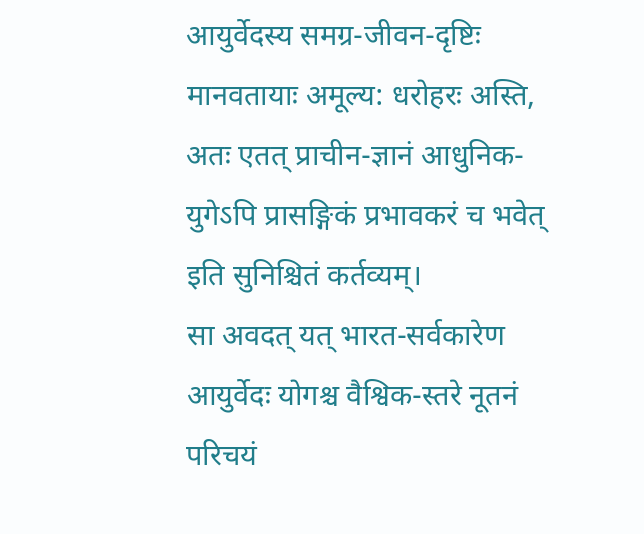आयुर्वेदस्य समग्र-जीवन-दृष्टिः मानवतायाः अमूल्य: धरोहरः अस्ति, अतः एतत् प्राचीन-ज्ञानं आधुनिक-युगेऽपि प्रासङ्गिकं प्रभावकरं च भवेत् इति सुनिश्चितं कर्तव्यम्।
सा अवदत् यत् भारत-सर्वकारेण आयुर्वेदः योगश्च वैश्विक-स्तरे नूतनं परिचयं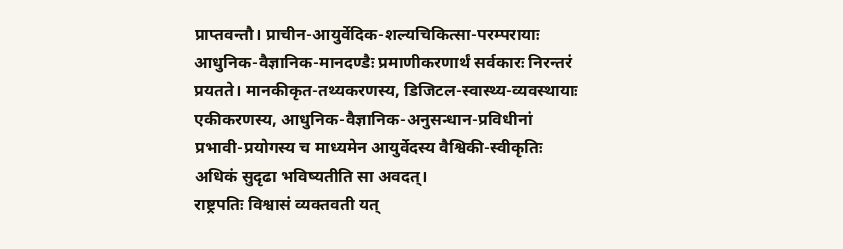प्राप्तवन्तौ। प्राचीन-आयुर्वेदिक-शल्यचिकित्सा-परम्परायाः आधुनिक-वैज्ञानिक-मानदण्डैः प्रमाणीकरणार्थं सर्वकारः निरन्तरं प्रयतते। मानकीकृत-तथ्यकरणस्य, डिजिटल-स्वास्थ्य-व्यवस्थायाः एकीकरणस्य, आधुनिक-वैज्ञानिक-अनुसन्धान-प्रविधीनां प्रभावी-प्रयोगस्य च माध्यमेन आयुर्वेदस्य वैश्विकी-स्वीकृतिः अधिकं सुदृढा भविष्यतीति सा अवदत्।
राष्ट्रपतिः विश्वासं व्यक्तवती यत्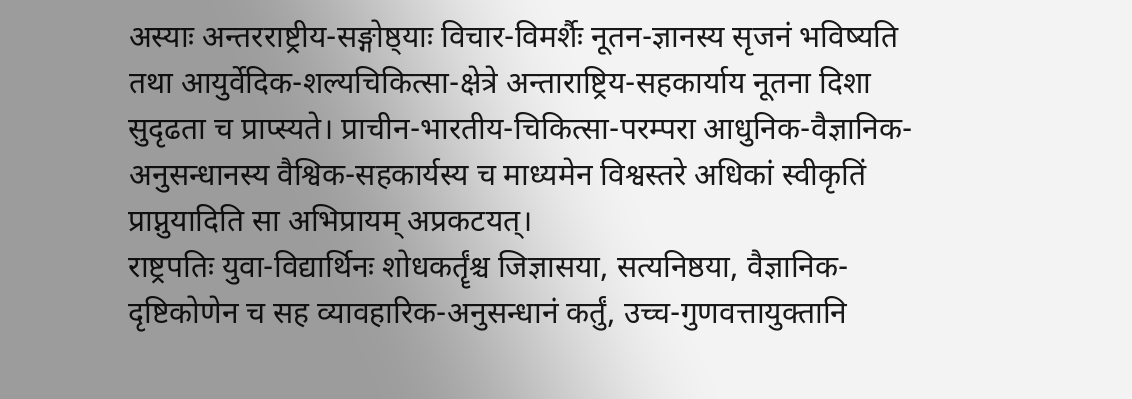अस्याः अन्तरराष्ट्रीय-सङ्गोष्ठ्याः विचार-विमर्शैः नूतन-ज्ञानस्य सृजनं भविष्यति तथा आयुर्वेदिक-शल्यचिकित्सा-क्षेत्रे अन्ताराष्ट्रिय-सहकार्याय नूतना दिशा सुदृढता च प्राप्स्यते। प्राचीन-भारतीय-चिकित्सा-परम्परा आधुनिक-वैज्ञानिक-अनुसन्धानस्य वैश्विक-सहकार्यस्य च माध्यमेन विश्वस्तरे अधिकां स्वीकृतिं प्राप्नुयादिति सा अभिप्रायम् अप्रकटयत्।
राष्ट्रपतिः युवा-विद्यार्थिनः शोधकर्तॄंश्च जिज्ञासया, सत्यनिष्ठया, वैज्ञानिक-दृष्टिकोणेन च सह व्यावहारिक-अनुसन्धानं कर्तुं, उच्च-गुणवत्तायुक्तानि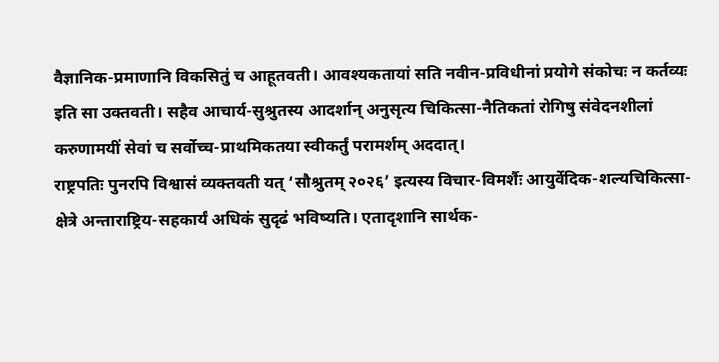वैज्ञानिक-प्रमाणानि विकसितुं च आहूतवती। आवश्यकतायां सति नवीन-प्रविधीनां प्रयोगे संकोचः न कर्तव्यः इति सा उक्तवती। सहैव आचार्य-सुश्रुतस्य आदर्शान् अनुसृत्य चिकित्सा-नैतिकतां रोगिषु संवेदनशीलां करुणामयीं सेवां च सर्वोच्च-प्राथमिकतया स्वीकर्तुं परामर्शम् अददात्।
राष्ट्रपतिः पुनरपि विश्वासं व्यक्तवती यत् ‘सौश्रुतम् २०२६’ इत्यस्य विचार-विमर्शैः आयुर्वेदिक-शल्यचिकित्सा-क्षेत्रे अन्ताराष्ट्रिय-सहकार्यं अधिकं सुदृढं भविष्यति। एतादृशानि सार्थक-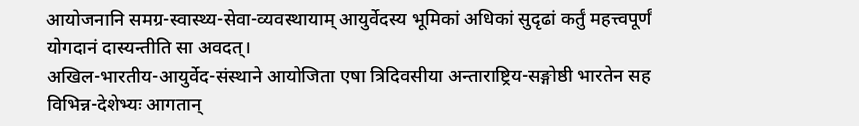आयोजनानि समग्र-स्वास्थ्य-सेवा-व्यवस्थायाम् आयुर्वेदस्य भूमिकां अधिकां सुदृढां कर्तुं महत्त्वपूर्णं योगदानं दास्यन्तीति सा अवदत्।
अखिल-भारतीय-आयुर्वेद-संस्थाने आयोजिता एषा त्रिदिवसीया अन्ताराष्ट्रिय-सङ्गोष्ठी भारतेन सह विभिन्न-देशेभ्यः आगतान्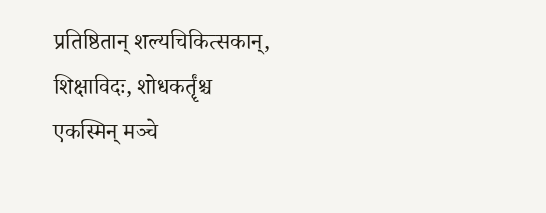प्रतिष्ठितान् शल्यचिकित्सकान्, शिक्षाविदः, शोधकर्तॄंश्च एकस्मिन् मञ्चे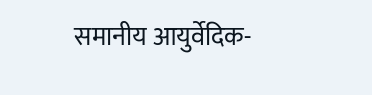समानीय आयुर्वेदिक-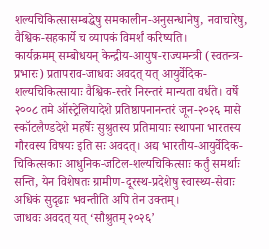शल्यचिकित्सासम्बद्धेषु समकालीन-अनुसन्धानेषु, नवाचारेषु, वैश्विक-सहकार्ये च व्यापकं विमर्शं करिष्यति।
कार्यक्रमम् सम्बोधयन् केन्द्रीय-आयुष-राज्यमन्त्री (स्वतन्त्र-प्रभारः) प्रतापराव-जाधवः अवदत् यत् आयुर्वेदिक-शल्यचिकित्सायाः वैश्विक-स्तरे निरन्तरं मान्यता वर्धते। वर्षे २००८ तमे ऑस्ट्रेलियादेशे प्रतिष्ठापनानन्तरं जून-२०२६ मासे स्कॉटलैण्डदेशे महर्षेः सुश्रुतस्य प्रतिमायाः स्थापना भारतस्य गौरवस्य विषयः इति सः अवदत्। अद्य भारतीय-आयुर्वेदिक-चिकित्सकाः आधुनिक-जटिल-शल्यचिकित्साः कर्तुं समर्थाः सन्ति, येन विशेषतः ग्रामीण-दूरस्थ-प्रदेशेषु स्वास्थ्य-सेवाः अधिकं सुदृढाः भवन्तीति अपि तेन उक्तम्।
जाधवः अवदत् यत् ‘सौश्रुतम् २०२६’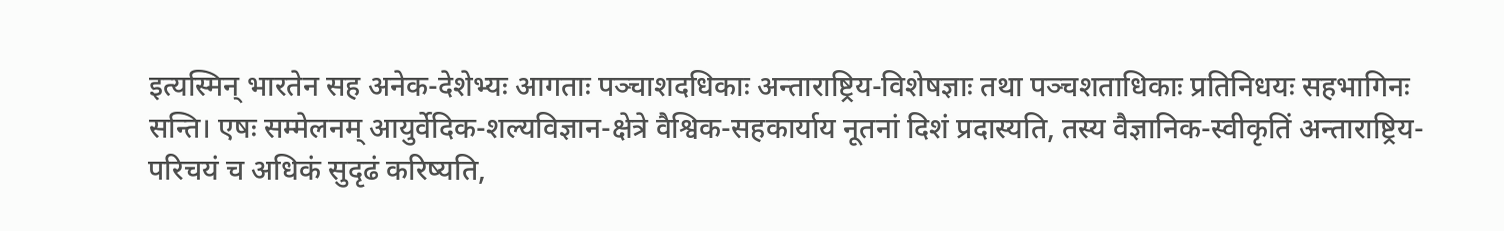इत्यस्मिन् भारतेन सह अनेक-देशेभ्यः आगताः पञ्चाशदधिकाः अन्ताराष्ट्रिय-विशेषज्ञाः तथा पञ्चशताधिकाः प्रतिनिधयः सहभागिनः सन्ति। एषः सम्मेलनम् आयुर्वेदिक-शल्यविज्ञान-क्षेत्रे वैश्विक-सहकार्याय नूतनां दिशं प्रदास्यति, तस्य वैज्ञानिक-स्वीकृतिं अन्ताराष्ट्रिय-परिचयं च अधिकं सुदृढं करिष्यति,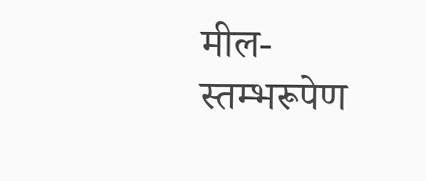मील-स्तम्भरूपेण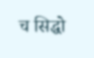च सिद्धो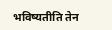भविष्यतीति तेन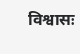विश्वासः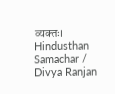व्यक्तः।
Hindusthan Samachar / Divya Ranjan